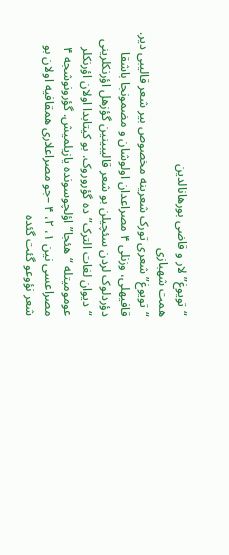“تویوغ”لار و قاضی بورهانالدین
همت شهبازی
“تویوغ” شعری تورک شعرینه مخصوص بیر شعر قالیبی دیر. قافیهلی، وزنلی ۴ مصراعدان اولوشان و مضمونجا باشقا دؤردلوک لردن سئچیلن بو شعر قالیبینین گؤزهل اؤرنکلرینی “دیوان لغات الترک”ده گؤروروک. بو کیتابدا اولان اؤرنکلر عومومیتله “هئجا” اؤلچوسونده یازیلمیش. گؤرونوشجه ۴ مصراعسی نین ۱، ۲، ۴ –جو مصراعلاری همقافیه اولان بو شعر نؤوعو گئت گئده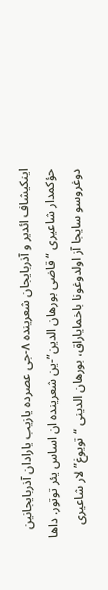اینکیشاف ائدیر و آذربایجان شعرینده ۸-جی عصرده یازیب یارادان آذربایجانین حؤکمدار شاعیری “قاضی بورهان الدین”-ین شعرینده ان اساس یئر توتور. داها دوغروسو سایجا آز اولدوغونا باخمایاراق، بورهان الدینی “تویوغ”لار شاعیری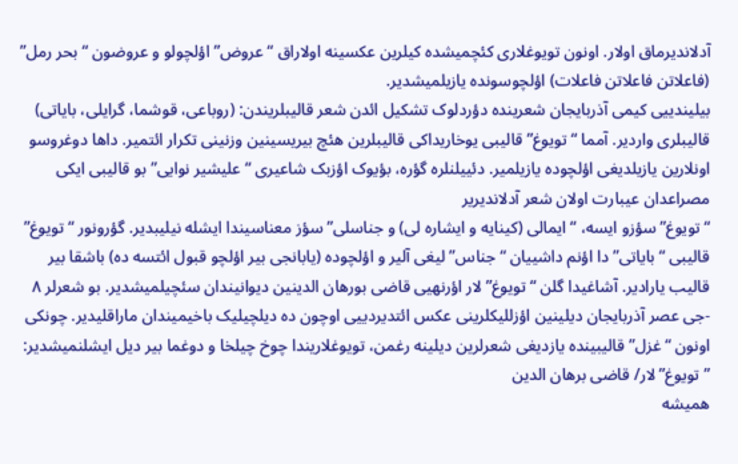آدلاندیرماق اولار. اونون تویوغلاری کئچمیشده کیلرین عکسینه اولاراق “عروض” اؤلچولو و عروضون “بحر رمل” (فاعلاتن فاعلاتن فاعلات) اؤلچوسونده یازیلمیشدیر.
بیلیندییی کیمی آذربایجان شعرینده دؤردلوک تشکیل ائدن شعر قالیبلریندن: (روباعی، قوشما، گرایلی، بایاتی) قالیبلری واردیر. آمما “تویوغ” قالیبی یوخاریداکی قالیبلرین هئچ بیریسینین وزنینی تکرار ائتمیر. داها دوغروسو اونلارین یازیلدیغی اؤلچوده یازیلمیر. دئییلنلره گؤره، بؤیوک اؤزبک شاعیری “علیشیر نوایی” بو قالیبی ایکی مصراعدان عیبارت اولان شعر آدلاندیریر
“تویوغ” سؤزو ایسه، “ایمالی (کینایه و ایشاره لی) و جناسلی” سؤز معناسیندا ایشله نیلیبدیر. گؤرونور “تویوغ” قالیبی “بایاتی”دا اؤنم داشییان “جناس”لیغی آلیر و اؤلچوده (یابانجی بیر اؤلچو قبول ائتسه ده) باشقا بیر قالیب یارادیر. آشاغیدا گلن “تویوغ”لار اؤرنهیی قاضی بورهان الدینین دیوانیندان سئچیلمیشدیر. بو شعرلر ۸ -جی عصر آذربایجان دیلینین اؤزللیکلرینی عکس ائتدیردییی اوچون ده دیلچیلیک باخیمیندان ماراقلیدیر. چونکی اونون “غزل” قالیبینده یازدیغی شعرلرین دیلینه رغمن، تویوغلاریندا چوخ چیلخا و دوغما بیر دیل ایشلنمیشدیر:
” تویوغ”لار/ قاضی برهان الدین
همیشه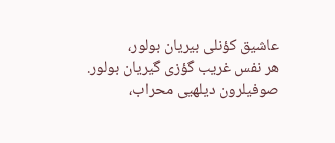عاشیق کؤنلی بیریان بولور،
هر نفس غریب گؤزی گیریان بولور.
صوفیلرون دیلهیی محراب،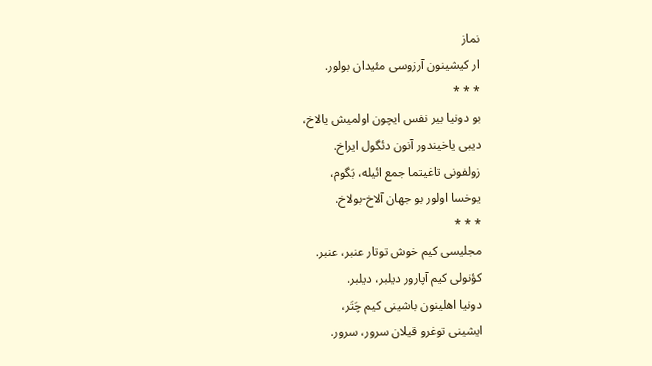نماز
ار کیشینون آرزوسی مئیدان بولور.
* * *
بو دونیا بیر نفس ایچون اولمیش یالاخ،
دیبی یاخیندور آنون دئگول ایراخ.
زولفونی تاغیتما جمع ائیله، بَگوم،
یوخسا اولور بو جهان آلاخ-بولاخ.
* * *
مجلیسی کیم خوش توتار عنبر، عنبر.
کؤنولی کیم آپارور دیلبر، دیلبر.
دونیا اهلینون باشینی کیم چَتَر،
ایشینی توغرو قیلان سرور، سرور.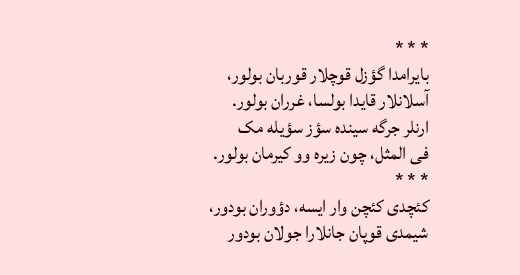* * *
بایرامدا گؤزل قوچلار قوربان بولور،
آسلانلار قایدا بولسا، غرران بولور.
ارنلر جرگه سینده سؤز سؤیله مک
فی المثل، چون زیره وو کیرمان بولور.
* * *
کئچدی کئچن وار ایسه، دؤوران بودور،
شیمدی قوپان جانلارا جولان بودور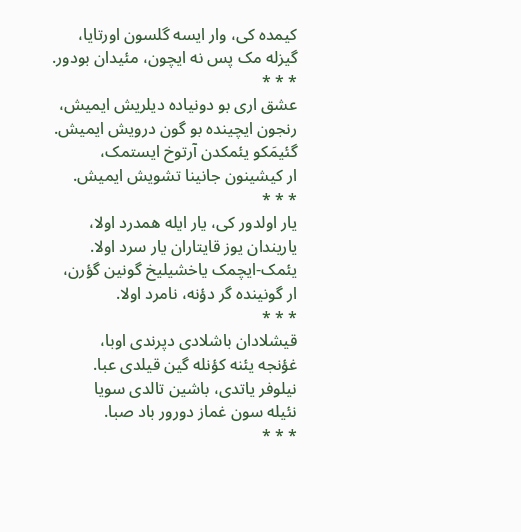کیمده کی، وار ایسه گلسون اورتایا،
گیزله مک پس نه ایچون، مئیدان بودور.
* * *
عشق اری بو دونیاده دیلریش ایمیش،
رنجون ایچینده بو گون درویش ایمیش.
گئیمَکو یئمکدن آرتوخ ایستمک،
ار کیشینون جانینا تشویش ایمیش.
* * *
یار اولدور کی، یار ایله همدرد اولا،
یاریندان یوز قایتاران یار سرد اولا.
یئمک-ایچمک یاخشیلیخ گونین گؤرن،
ار گونینده گر دؤنه، نامرد اولا.
* * *
قیشلادان باشلادی دپرندی اوبا،
غؤنجه یئنه کؤنله گین قیلدی عبا.
نیلوفر یاتدی، باشین تالدی سویا
نئیله سون غماز دورور باد صبا.
* * *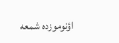اؤنوموزده شمعه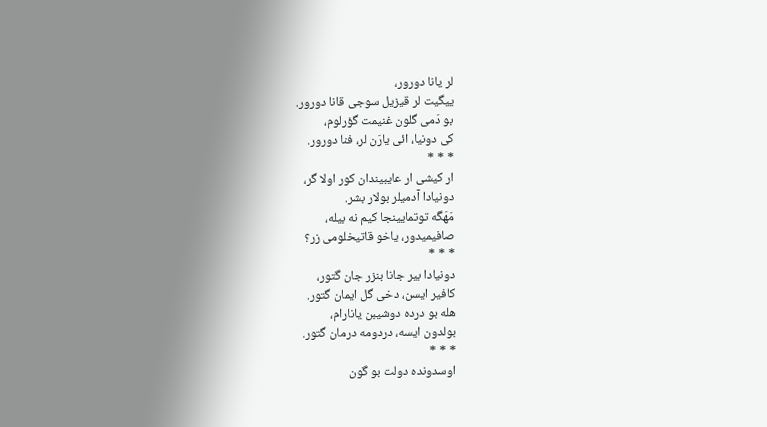لر یانا دورور،
ییگیت لر قیزیل سوجی قانا دورور.
بو دَمی گلون غنیمت گؤرلوم،
کی دونیا، ائی یارَن لر، فنا دورور.
* * *
ار کیشی ار عایبیندان کور اولا گر،
دونیادا آدمیلر بولار بشر.
مَهَگَه توتمایینجا کیم نه بیله،
صافیمیدور، یاخو قاتیخلومی زر؟
* * *
دونیادا بیر جانا بنزر جان گتور،
کافیر ایسن، دخی گل ایمان گتور.
هله بو درده دوشیبن یانارام،
بولدون ایسه، دردومه درمان گتور.
* * *
اوسدونده دولت بو گون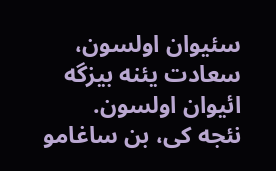سئیوان اولسون،
سعادت یئنه بیزگه ائیوان اولسون.
نئجه کی، بن ساغامو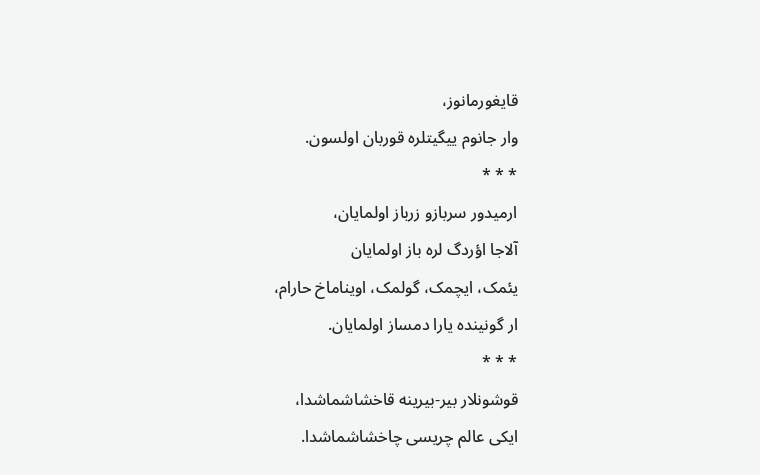قایغورمانوز،
وار جانوم ییگیتلره قوربان اولسون.
* * *
ارمیدور سربازو زرباز اولمایان،
آلاجا اؤردگ لره باز اولمایان
یئمک، ایچمک، گولمک، اویناماخ حارام،
ار گونینده یارا دمساز اولمایان.
* * *
قوشونلار بیر-بیرینه قاخشاشماشدا،
ایکی عالم چریسی چاخشاشماشدا.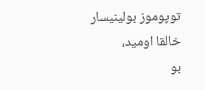توپوموز بولینیسار خالقا اومید،
بو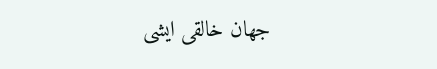جهان خالقی ایشی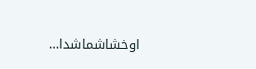اوخشاشماشدا…